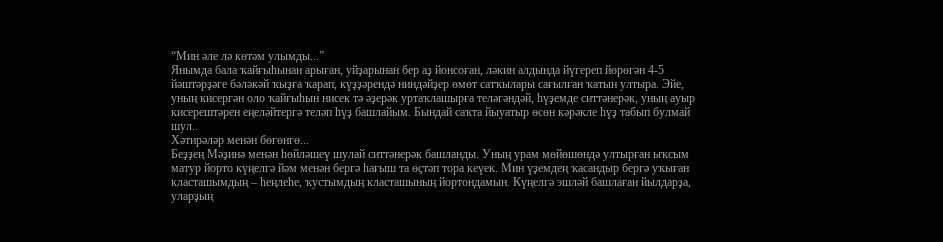“Мин әле лә көтәм улымды...”
Янымда бала ҡайғыһынан арыған, уйҙарынан бер аҙ йонсоған, ләкин алдында йүгереп йөрөгән 4-5 йәштәрҙәге бәләкәй ҡыҙға ҡарап, күҙҙәрендә ниндәйҙер өмөт сатҡылары сағылған ҡатын ултыра. Эйе, уның кисергән оло ҡайғыһын нисек тә әҙерәк уртаҡлашырға теләгәндәй, һүҙемде ситтәнерәк, уның ауыр кисерештәрен еңеләйтергә теләп һүҙ башлайым. Бындай саҡта йыуатыр өсөн кәрәкле һүҙ табып булмай шул..
Хәтирәләр менән бөгөнгө...
Беҙҙең Мәҙинә менән һөйләшеү шулай ситтәнерәк башланды. Уның урам мөйөшөндә ултырған ыҡсым матур йорто күңелгә йәм менән бергә һағыш та өҫтәп тора кеүек. Мин үҙемдең ҡасандыр бергә уҡыған класташымдың – һеңлеһе, ҡустымдың класташының йортондамын. Күңелгә эшләй башлаған йылдарҙа, уларҙың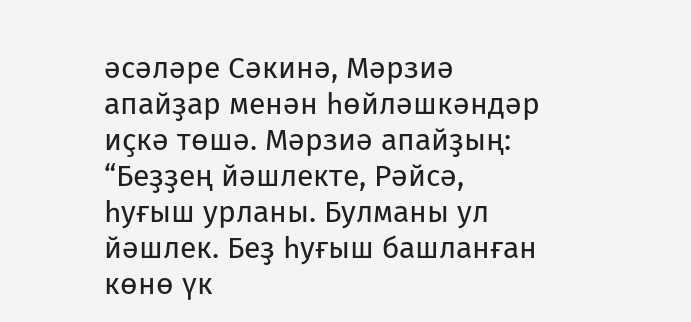әсәләре Сәкинә, Мәрзиә апайҙар менән һөйләшкәндәр иҫкә төшә. Мәрзиә апайҙың: “Беҙҙең йәшлекте, Рәйсә, һуғыш урланы. Булманы ул йәшлек. Беҙ һуғыш башланған көнө үк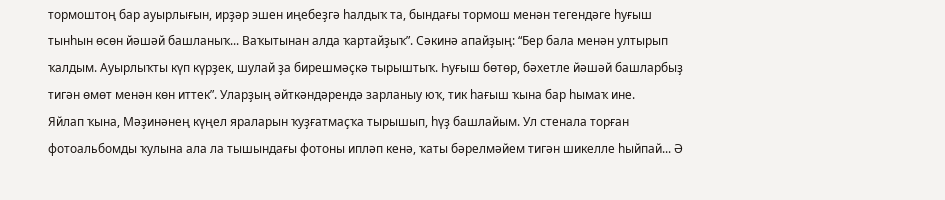тормоштоң бар ауырлығын, ирҙәр эшен иңебеҙгә һалдыҡ та, бындағы тормош менән тегендәге һуғыш тынһын өсөн йәшәй башланыҡ... Ваҡытынан алда ҡартайҙыҡ”. Сәкинә апайҙың: “Бер бала менән ултырып ҡалдым. Ауырлыҡты күп күрҙек, шулай ҙа бирешмәҫкә тырыштыҡ. Һуғыш бөтөр, бәхетле йәшәй башларбыҙ тигән өмөт менән көн иттек”. Уларҙың әйткәндәрендә зарланыу юҡ, тик һағыш ҡына бар һымаҡ ине.
Яйлап ҡына, Мәҙинәнең күңел яраларын ҡуҙғатмаҫҡа тырышып, һүҙ башлайым. Ул стенала торған фотоальбомды ҡулына ала ла тышындағы фотоны ипләп кенә, ҡаты бәрелмәйем тигән шикелле һыйпай... Ә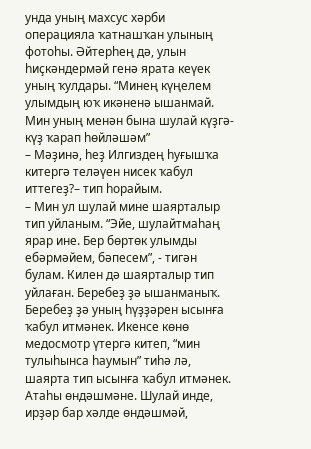унда уның махсус хәрби операцияла ҡатнашҡан улының фотоһы. Әйтерһең дә, улын һиҫкәндермәй генә ярата кеүек уның ҡулдары. “Минең күңелем улымдың юҡ икәненә ышанмай. Мин уның менән бына шулай күҙгә-күҙ ҡарап һөйләшәм”
– Мәҙинә, һеҙ Илгиздең һуғышҡа китергә теләүен нисек ҡабул иттегеҙ?– тип һорайым.
– Мин ул шулай мине шаярталыр тип уйланым. “Эйе, шулайтмаһаң ярар ине. Бер бөртөк улымды ебәрмәйем, бәпесем”, - тигән булам. Килен дә шаярталыр тип уйлаған. Беребеҙ ҙә ышанманыҡ. Беребеҙ ҙә уның һүҙҙәрен ысынға ҡабул итмәнек. Икенсе көнө медосмотр үтергә китеп, “мин тулыһынса һаумын” тиһә лә, шаярта тип ысынға ҡабул итмәнек. Атаһы өндәшмәне. Шулай инде, ирҙәр бар хәлде өндәшмәй,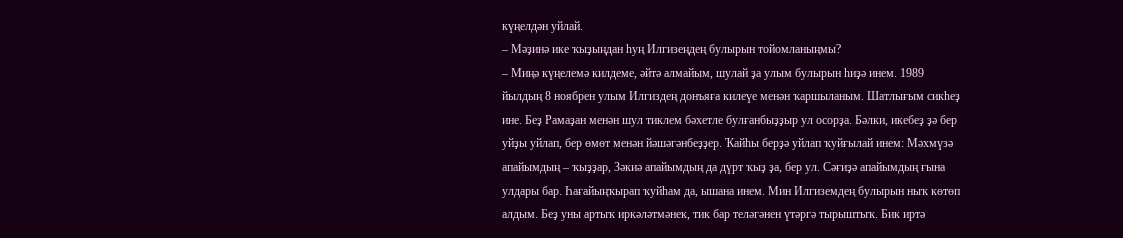күңелдән уйлай.
– Мәҙинә ике ҡыҙыңдан һуң Илгизеңдең булырын тойомланыңмы?
– Миңә күңелемә килдеме, әйтә алмайым, шулай ҙа улым булырын һиҙә инем. 1989 йылдың 8 ноябрен улым Илгиздең донъяға килеүе менән ҡаршыланым. Шатлығым сикһеҙ ине. Беҙ Рамаҙан менән шул тиклем бәхетле булғанбыҙҙыр ул осорҙа. Бәлки, икебеҙ ҙә бер уйҙы уйлап, бер өмөт менән йәшәгәнбеҙҙер. Ҡайһы берҙә уйлап ҡуйғылай инем: Мәхмүзә апайымдың – ҡыҙҙар, Зәкиә апайымдың да дүрт ҡыҙ ҙа, бер ул. Сәғиҙә апайымдың ғына улдары бар. Һағайыңҡырап ҡуйһам да, ышана инем. Мин Илгиземдең булырын ныҡ көтөп алдым. Беҙ уны артыҡ иркәләтмәнек, тик бар теләгәнен үтәргә тырыштыҡ. Бик иртә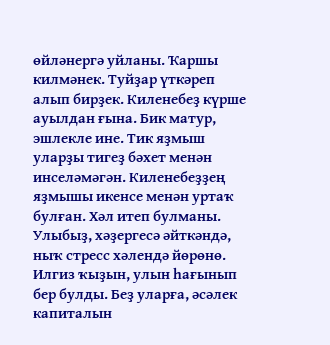өйләнергә уйланы. Ҡаршы килмәнек. Туйҙар үткәреп алып бирҙек. Киленебеҙ күрше ауылдан ғына. Бик матур, эшлекле ине. Тик яҙмыш уларҙы тигеҙ бәхет менән инселәмәгән. Киленебеҙҙең яҙмышы икенсе менән уртаҡ булған. Хәл итеп булманы. Улыбыҙ, хәҙергесә әйткәндә, ныҡ стресс хәлендә йөрөнө. Илгиз ҡыҙын, улын һағынып бер булды. Беҙ уларға, әсәлек капиталын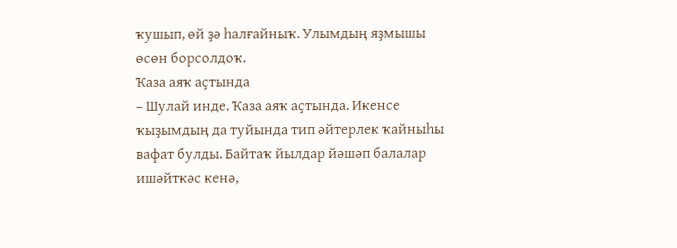ҡушып, өй ҙә һалғайныҡ. Улымдың яҙмышы өсөн борсолдоҡ.
Ҡаза аяҡ аҫтында
– Шулай инде. Ҡаза аяҡ аҫтында. Икенсе ҡыҙымдың да туйында тип әйтерлек ҡайныһы вафат булды. Байтаҡ йылдар йәшәп балалар ишәйткәс кенә,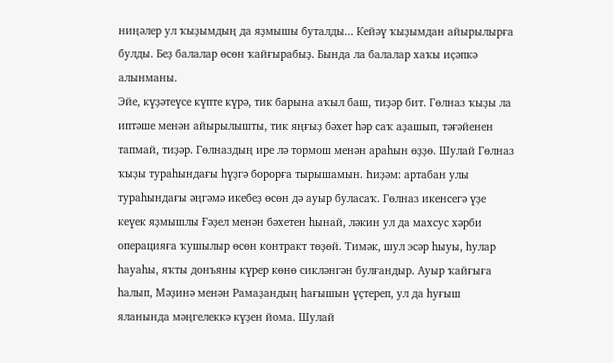ниңәлер ул ҡыҙымдың да яҙмышы буталды... Кейәү ҡыҙымдан айырылырға булды. Беҙ балалар өсөн ҡайғырабыҙ. Бында ла балалар хаҡы иҫәпкә алынманы.
Эйе, күҙәтеүсе күпте күрә, тик барына аҡыл баш, тиҙәр бит. Гөлназ ҡыҙы ла иптәше менән айырылышты, тик яңғыҙ бәхет һәр саҡ аҙашып, тәғәйенен тапмай, тиҙәр. Гөлназдың ире лә тормош менән араһын өҙҙө. Шулай Гөлназ ҡыҙы тураһындағы һүҙгә борорға тырышамын. Һиҙәм: артабан улы тураһындағы әңгәмә икебеҙ өсөн дә ауыр буласаҡ. Гөлназ икенсегә үҙе кеүек яҙмышлы Ғәҙел менән бәхетен һынай, ләкин ул да махсус хәрби операцияға ҡушылыр өсөн контракт төҙөй. Тимәк, шул эсәр һыуы, һулар һауаһы, яҡты донъяны күрер көнө сикләнгән булғандыр. Ауыр ҡайғыға һалып, Мәҙинә менән Рамаҙандың һағышын үҫтереп, ул да һуғыш яланында мәңгелеккә күҙен йома. Шулай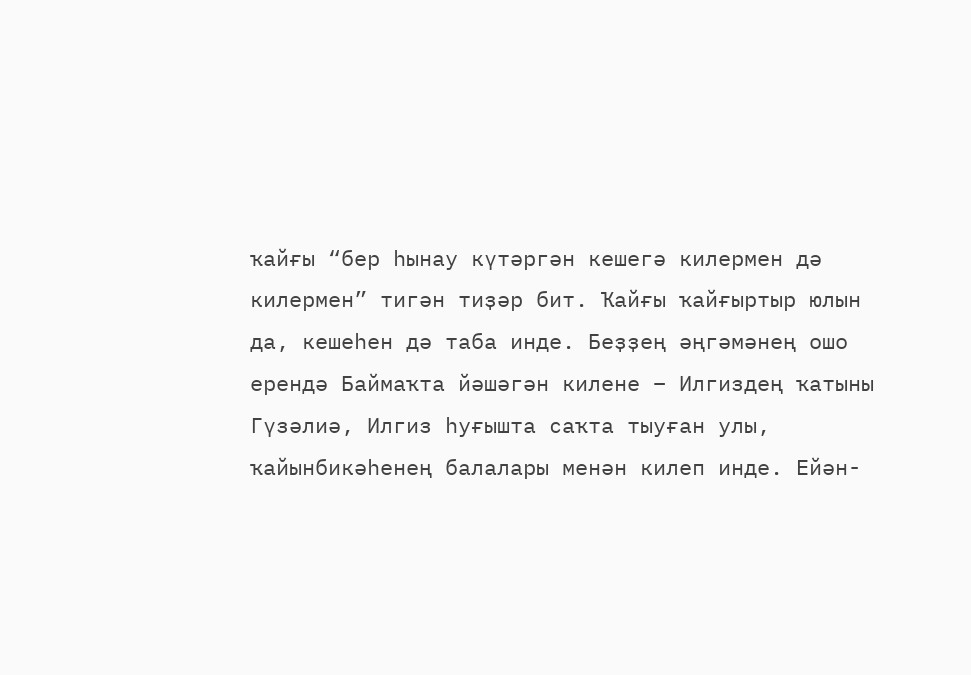ҡайғы “бер һынау күтәргән кешегә килермен дә килермен” тигән тиҙәр бит. Ҡайғы ҡайғыртыр юлын да, кешеһен дә таба инде. Беҙҙең әңгәмәнең ошо ерендә Баймаҡта йәшәгән килене – Илгиздең ҡатыны Гүзәлиә, Илгиз һуғышта саҡта тыуған улы, ҡайынбикәһенең балалары менән килеп инде. Ейән-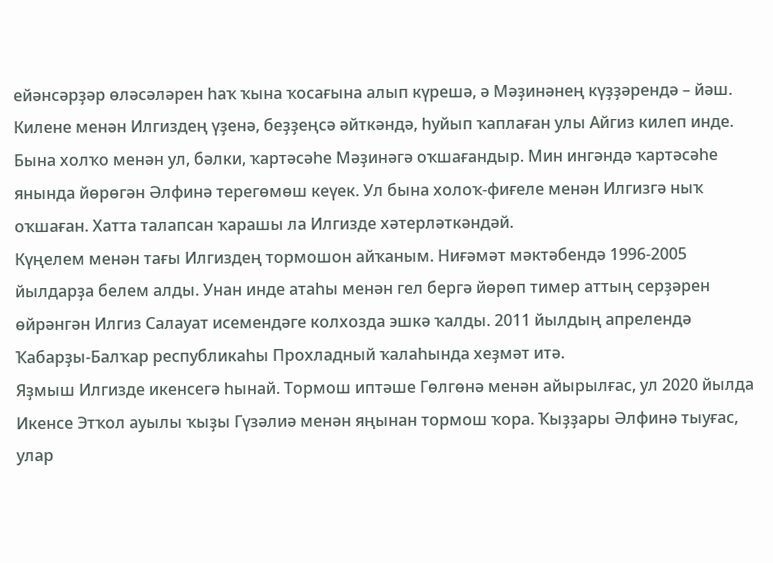ейәнсәрҙәр өләсәләрен һаҡ ҡына ҡосағына алып күрешә, ә Мәҙинәнең күҙҙәрендә – йәш. Килене менән Илгиздең үҙенә, беҙҙеңсә әйткәндә, һуйып ҡаплаған улы Айгиз килеп инде. Бына холҡо менән ул, бәлки, ҡартәсәһе Мәҙинәгә оҡшағандыр. Мин ингәндә ҡартәсәһе янында йөрөгән Әлфинә терегөмөш кеүек. Ул бына холоҡ-фиғеле менән Илгизгә ныҡ оҡшаған. Хатта талапсан ҡарашы ла Илгизде хәтерләткәндәй.
Күңелем менән тағы Илгиздең тормошон айҡаным. Ниғәмәт мәктәбендә 1996-2005 йылдарҙа белем алды. Унан инде атаһы менән гел бергә йөрөп тимер аттың серҙәрен өйрәнгән Илгиз Салауат исемендәге колхозда эшкә ҡалды. 2011 йылдың апрелендә Ҡабарҙы-Балҡар республикаһы Прохладный ҡалаһында хеҙмәт итә.
Яҙмыш Илгизде икенсегә һынай. Тормош иптәше Гөлгөнә менән айырылғас, ул 2020 йылда Икенсе Этҡол ауылы ҡыҙы Гүзәлиә менән яңынан тормош ҡора. Ҡыҙҙары Әлфинә тыуғас, улар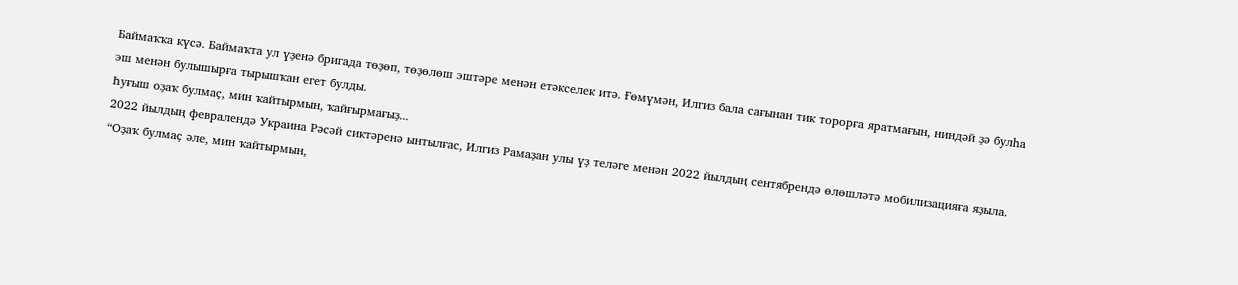Баймаҡҡа күсә. Баймаҡта ул үҙенә бригада төҙөп, төҙөлөш эштәре менән етәкселек итә. Ғөмүмән, Илгиз бала сағынан тик торорға яратмағын, ниндәй ҙә булһа эш менән булышырға тырышҡан егет булды.
Һуғыш оҙаҡ булмаҫ, мин ҡайтырмын, ҡайғырмағыҙ...
2022 йылдың февралендә Украина Рәсәй сиктәренә ынтылғас, Илгиз Рамаҙан улы үҙ теләге менән 2022 йылдың сентябрендә өлөшләтә мобилизацияға яҙыла. “Оҙаҡ булмаҫ әле, мин ҡайтырмын,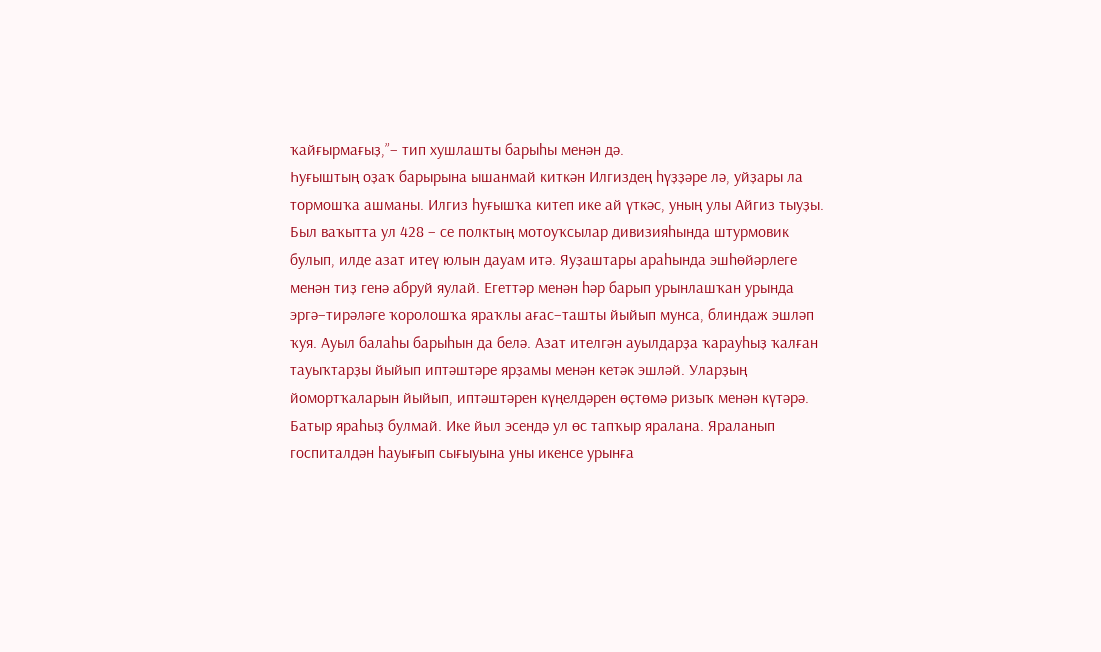ҡайғырмағыҙ,”– тип хушлашты барыһы менән дә.
Һуғыштың оҙаҡ барырына ышанмай киткән Илгиздең һүҙҙәре лә, уйҙары ла тормошҡа ашманы. Илгиз һуғышҡа китеп ике ай үткәс, уның улы Айгиз тыуҙы. Был ваҡытта ул 428 – се полктың мотоуҡсылар дивизияһында штурмовик булып, илде азат итеү юлын дауам итә. Яуҙаштары араһында эшһөйәрлеге менән тиҙ генә абруй яулай. Егеттәр менән һәр барып урынлашҡан урында эргә–тирәләге ҡоролошҡа яраҡлы ағас–ташты йыйып мунса, блиндаж эшләп ҡуя. Ауыл балаһы барыһын да белә. Азат ителгән ауылдарҙа ҡарауһыҙ ҡалған тауыҡтарҙы йыйып иптәштәре ярҙамы менән кетәк эшләй. Уларҙың йомортҡаларын йыйып, иптәштәрен күңелдәрен өҫтөмә ризыҡ менән күтәрә.
Батыр яраһыҙ булмай. Ике йыл эсендә ул өс тапҡыр яралана. Яраланып госпиталдән һауығып сығыуына уны икенсе урынға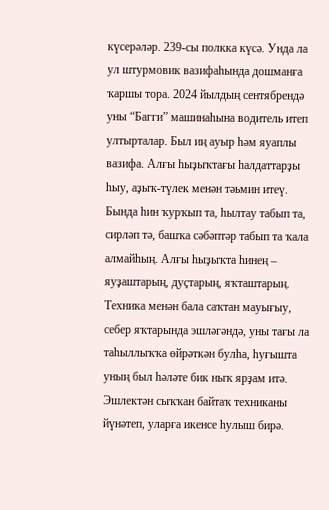күсерәләр. 239-сы полкка күсә. Унда ла ул штурмовик вазифаһында дошманға ҡаршы тора. 2024 йылдың сентябрендә уны “Багги” машинаһына водитель итеп ултырталар. Был иң ауыр һәм яуаплы вазифа. Алғы һыҙыҡтағы һалдаттарҙы һыу, аҙыҡ-түлек менән тәьмин итеү. Бында һин ҡурҡып та, һылтау табып та, сирләп тә, башҡа сәбәптәр табып та ҡала алмайһың. Алғы һыҙыҡта һинең – яуҙаштарың, дуҫтарың, яҡташтарың.
Техника менән бала саҡтан мауығыу, себер яҡтарында эшләгәндә, уны тағы ла таһыллыҡҡа өйрәткән булһа, һуғышта уның был һәләте бик ныҡ ярҙам итә. Эшлектән сыҡҡан байтаҡ техниканы йүнәтеп, уларға икенсе һулыш бирә.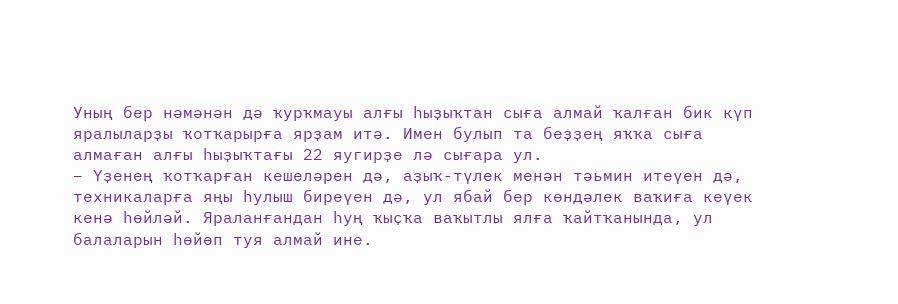Уның бер нәмәнән дә ҡурҡмауы алғы һыҙыҡтан сыға алмай ҡалған бик күп яралыларҙы ҡотҡарырға ярҙам итә. Имен булып та беҙҙең яҡҡа сыға алмаған алғы һыҙыҡтағы 22 яугирҙе лә сығара ул.
– Үҙенең ҡотҡарған кешеләрен дә, аҙыҡ-түлек менән тәьмин итеүен дә, техникаларға яңы һулыш биреүен дә, ул ябай бер көндәлек ваҡиға кеүек кенә һөйләй. Яраланғандан һуң ҡыҫҡа ваҡытлы ялға ҡайтҡанында, ул балаларын һөйөп туя алмай ине.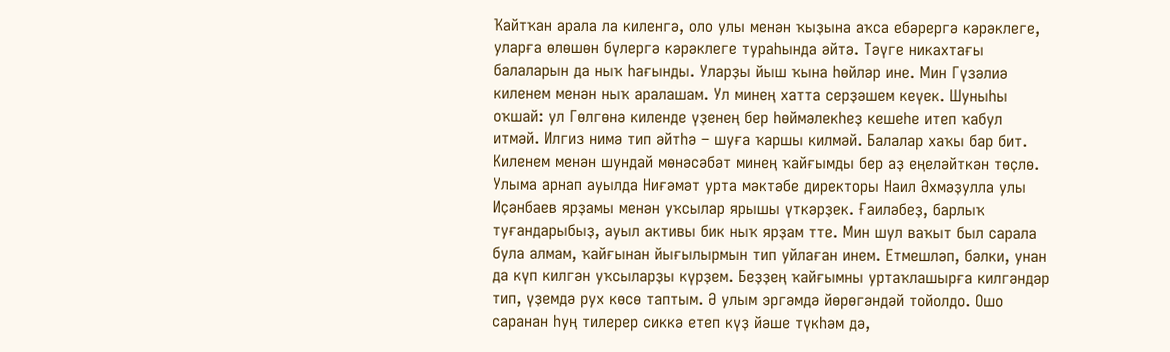Ҡайтҡан арала ла киленгә, оло улы менән ҡыҙына аҡса ебәрергә кәрәклеге, уларға өлөшөн бүлергә кәрәклеге тураһында әйтә. Тәүге никахтағы балаларын да ныҡ һағынды. Уларҙы йыш ҡына һөйләр ине. Мин Гүзәлиә киленем менән ныҡ аралашам. Ул минең хатта серҙәшем кеүек. Шуныһы оҡшай: ул Гөлгөнә киленде үҙенең бер һөймәлекһеҙ кешеһе итеп ҡабул итмәй. Илгиз нимә тип әйтһә – шуға ҡаршы килмәй. Балалар хаҡы бар бит. Киленем менән шундай мөнәсәбәт минең ҡайғымды бер аҙ еңеләйткән төҫлө. Улыма арнап ауылда Ниғәмәт урта мәктәбе директоры Наил Әхмәҙулла улы Иҫәнбаев ярҙамы менән уҡсылар ярышы үткәрҙек. Ғаиләбеҙ, барлыҡ туғандарыбыҙ, ауыл активы бик ныҡ ярҙам тте. Мин шул ваҡыт был сарала була алмам, ҡайғынан йығылырмын тип уйлаған инем. Етмешләп, бәлки, унан да күп килгән уҡсыларҙы күрҙем. Беҙҙең ҡайғымны уртаҡлашырға килгәндәр тип, үҙемдә рух көсө таптым. Ә улым эргәмдә йөрөгәндәй тойолдо. Ошо саранан һуң тилерер сиккә етеп күҙ йәше түкһәм дә,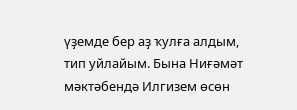үҙемде бер аҙ ҡулға алдым, тип уйлайым. Бына Ниғәмәт мәктәбендә Илгизем өсөн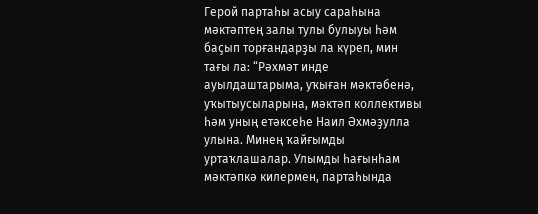Герой партаһы асыу сараһына мәктәптең залы тулы булыуы һәм баҫып торғандарҙы ла күреп, мин тағы ла: “Рәхмәт инде ауылдаштарыма, уҡыған мәктәбенә, уҡытыусыларына, мәктәп коллективы һәм уның етәксеһе Наил Әхмәҙулла улына. Минең ҡайғымды уртаҡлашалар. Улымды һағынһам мәктәпкә килермен, партаһында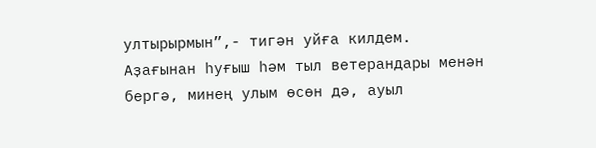ултырырмын”,- тигән уйға килдем.
Аҙағынан һуғыш һәм тыл ветерандары менән бергә, минең улым өсөн дә, ауыл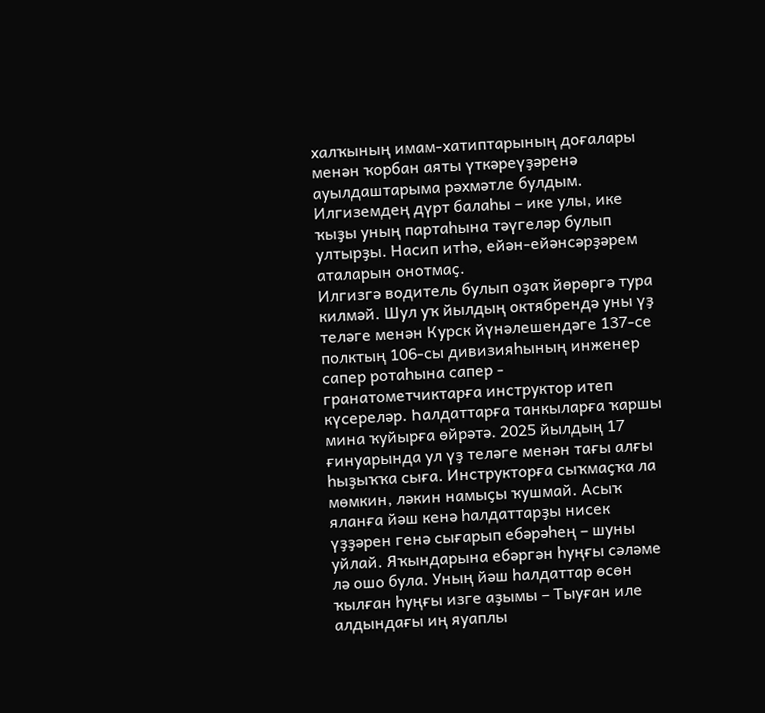халҡының имам-хатиптарының доғалары менән ҡорбан аяты үткәреүҙәренә ауылдаштарыма рәхмәтле булдым. Илгиземдең дүрт балаһы – ике улы, ике ҡыҙы уның партаһына тәүгеләр булып ултырҙы. Насип итһә, ейән-ейәнсәрҙәрем аталарын онотмаҫ.
Илгизгә водитель булып оҙаҡ йөрөргә тура килмәй. Шул уҡ йылдың октябрендә уны үҙ теләге менән Курск йүнәлешендәге 137-се полктың 106-сы дивизияһының инженер сапер ротаһына сапер - гранатометчиктарға инструктор итеп күсереләр. Һалдаттарға танкыларға ҡаршы мина ҡуйырға өйрәтә. 2025 йылдың 17 ғинуарында ул үҙ теләге менән тағы алғы һыҙыҡҡа сыға. Инструкторға сыҡмаҫҡа ла мөмкин, ләкин намыҫы ҡушмай. Асыҡ яланға йәш кенә һалдаттарҙы нисек үҙҙәрен генә сығарып ебәрәһең – шуны уйлай. Яҡындарына ебәргән һуңғы сәләме лә ошо була. Уның йәш һалдаттар өсөн ҡылған һуңғы изге аҙымы – Тыуған иле алдындағы иң яуаплы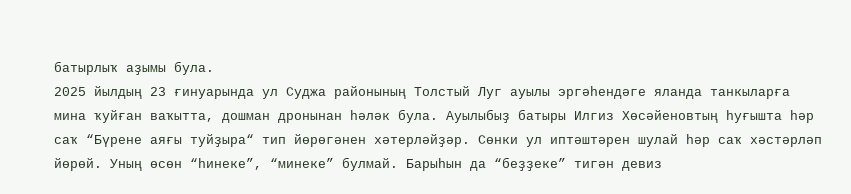батырлыҡ аҙымы була.
2025 йылдың 23 ғинуарында ул Суджа районының Толстый Луг ауылы эргәһендәге яланда танкыларға мина ҡуйған ваҡытта, дошман дронынан һәләк була. Ауылыбыҙ батыры Илгиз Хөсәйеновтың һуғышта һәр саҡ “Бүрене аяғы туйҙыра“ тип йөрөгәнен хәтерләйҙәр. Сөнки ул иптәштәрен шулай һәр саҡ хәстәрләп йөрөй. Уның өсөн “һинеке”, “минеке” булмай. Барыһын да “беҙҙеке” тигән девиз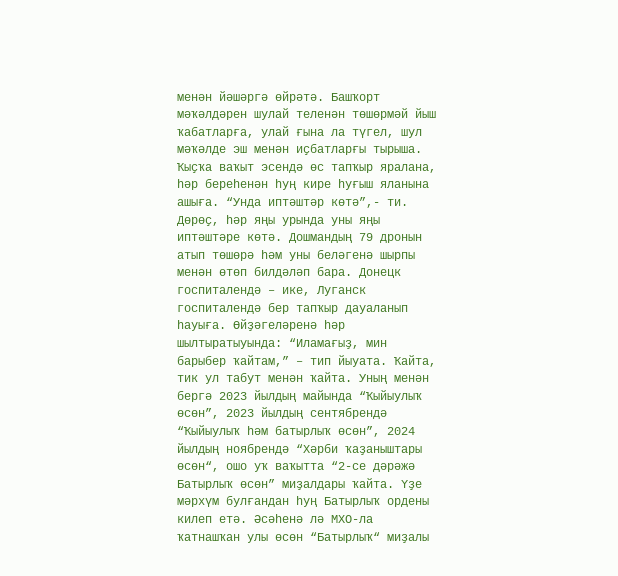менән йәшәргә өйрәтә. Башҡорт мәҡәлдәрен шулай теленән төшөрмәй йыш ҡабатларға, улай ғына ла түгел, шул мәҡәлде эш менән иҫбатларғы тырыша. Ҡыҫҡа ваҡыт эсендә өс тапҡыр яралана, һәр береһенән һуң кире һуғыш яланына ашыға. “Унда иптәштәр көтә”,- ти. Дөрөҫ, һәр яңы урында уны яңы иптәштәре көтә. Дошмандың 79 дронын атып төшөрә һәм уны беләгенә шырпы менән өтөп билдәләп бара. Донецк госпиталендә – ике, Луганск госпиталендә бер тапҡыр дауаланып һауыға. Өйҙәгеләренә һәр шылтыратыуында: “Иламағыҙ, мин барыбер ҡайтам,” – тип йыуата. Ҡайта, тик ул табут менән ҡайта. Уның менән бергә 2023 йылдың майында “Ҡыйыулыҡ өсөн”, 2023 йылдың сентябрендә “Ҡыйыулыҡ һәм батырлыҡ өсөн”, 2024 йылдың ноябрендә “Хәрби ҡаҙаныштары өсөн“, ошо уҡ ваҡытта “2-се дәрәжә Батырлыҡ өсөн” миҙалдары ҡайта. Үҙе мәрхүм булғандан һуң Батырлыҡ ордены килеп етә. Әсәһенә лә МХО-ла ҡатнашҡан улы өсөн “Батырлыҡ“ миҙалы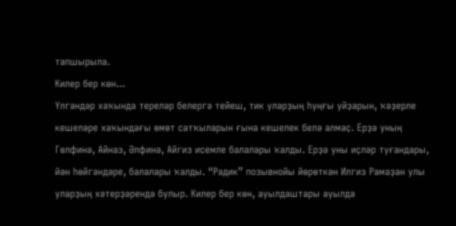тапшырыла.
Килер бер көн...
Үлгәндәр хаҡында тереләр белергә тейеш, тик уларҙың һуңғы уйҙарын, ҡәҙерле кешеләре хаҡындағы өмөт сатҡыларын ғына кешелек белә алмаҫ. Ерҙә уның Гөлфинә, Айназ, Әлфинә, Айгиз исемле балалары ҡалды. Ерҙә уны иҫләр туғандары, йән һөйгәндәре, балалары ҡалды. “Радик” позывнойы йөрөткән Илгиз Рамаҙан улы уларҙың хәтерҙәрендә булыр. Килер бер көн, ауылдаштары ауылда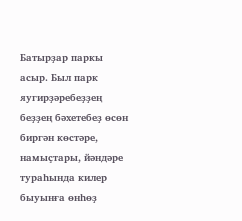Батырҙар паркы асыр. Был парк яугирҙәребеҙҙең беҙҙең бәхетебеҙ өсөн биргән көстәре, намыҫтары, йәндәре тураһында килер быуынға өнһөҙ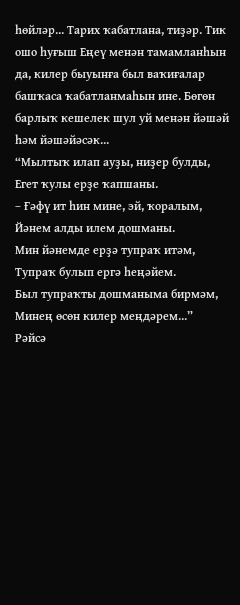һөйләр... Тарих ҡабатлана, тиҙәр. Тик ошо һуғыш Еңеү менән тамамланһын да, килер быуынға был ваҡиғалар башҡаса ҡабатланмаһын ине. Бөгөн барлыҡ кешелек шул уй менән йәшәй һәм йәшәйәсәк...
“Мылтыҡ илап ауҙы, ниҙер булды,
Егет ҡулы ерҙе ҡапшаны.
– Ғәфү ит һин мине, эй, ҡоралым,
Йәнем алды илем дошманы.
Мин йәнемде ерҙә тупраҡ итәм,
Тупраҡ булып ергә һеңәйем.
Был тупраҡты дошманыма бирмәм,
Минең өсөн килер меңдәрем...”
Рәйсә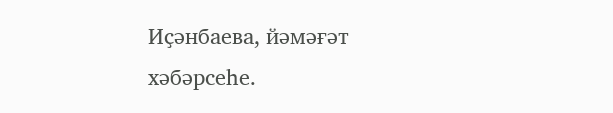Иҫәнбаева, йәмәғәт хәбәрсеһе.